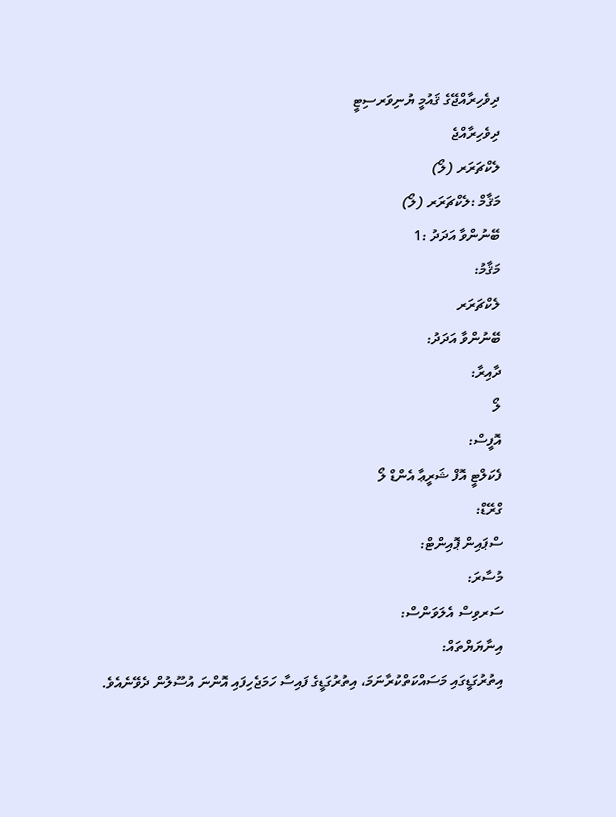ދިވެހިރާއްޖޭގެ ޤައުމީ ޔުނިވަރސިޓީ
ދިވެހިރާއްޖެ
ލެކްޗަރަރ (ލޯ)
މަޤާމް :ލެކްޗަރަރ (ލޯ)
ބޭނުންވާ އަދަދު :1
މަޤާމު:
ލެކްޗަރަރ
ބޭނުންވާ އަދަދު:
ދާއިރާ:
ލޯ
އޮފީސް:
ފެކަލްޓީ އޮފް ޝަރީޢާ އެންޑް ލޯ
ގްރޭޑް:
ސްޕައިން ޕޮއިންޓް:
މުސާރަ:
ސަރވިސް އެލަވަންސް:
އިނާޔަޔްތައް:
އިތުރުގަޑީގައި މަސައްކަތްކުރާނަމަ، އިތުރުގަޑީގެ ފައިސާ ހަމަޖެހިފައި އޮންނަ އުސޫލުން ދެވޭނެއެވެ.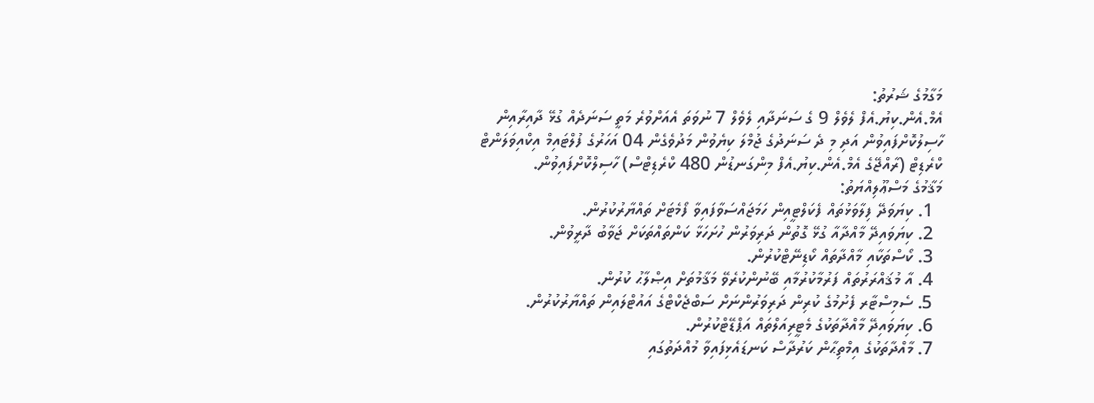މަގާމުގެ ޝަރުތު:
އެމް.އެން.ކިޔު.އެފް ލެވެލް 9 ގެ ސަނަދާއި ލެވެލް 7 ނުވަތަ އެއަށްވުރެ މަތީ ސަނަދެއް ގުޅޭ ދާއިރާއިން ހާސިލުކޮށްފައިވުން އަދި މި ދެ ސަނަދުގެ ޖުމްލަ ކިޔެވުން މަދުވެގެން 04 އަހަރުގެ ފުލްޓައިމް އިކްއިވަލަންޓް ކްރެޑިޓް (ރާއްޖޭގެ އެމް.އެން.ކިޔު.އެފް މިންގަނޑުން 480 ކްރެޑިޓްސް) ހާސިލްކޮށްފައިވުން.
މަޤާމުގެ މަސްޢޫލިއްޔަތު:
  1. ކިޔަވަދޭ ފިލާވަޅުތައް ފެކަލްޓީއިން ހަމަޖައްސަވާފައިވާ ފޯމެޓަށް ތައްޔާރުކުރުން.
  2. ކިޔަވައިދޭ މާއްދާއާ ގުޅޭ ގޮތުން ދަރިވަރުން ހުށަހަޅާ ކަންތައްތަކަށް ޖަވާބު ދާރީވުން.
  3. ކޯސްތަކާއި މާއްދާތައް ކޯޑިނޭޓްކުރުން.
  4. އާ މުޤައްރަރުތައް ފަރުމާކުރުމާއި ބޭނުންކުރެވޭ މަޤާމުތަށް އިޞްލާޙު ކުރުން.
  5. ސެމިސްޓާރ ފެށުމުގެ ކުރިން ދަރިވަރުންނަށް ސަބްޖެކްޓްގެ އައުޓްލައިން ތައްޔާރުކުރުން.
  6. ކިޔަވައިދޭ މާއްދާތަކުގެ މެޓީރިއަލްތައް އަޕްޑޭޓްކުރުން.
  7. މާއްދާތަކުގެ އިމްތިޙާން ކަރުދާސް ކަނޑައެޅިފައިވާ މުއްދަތުގައި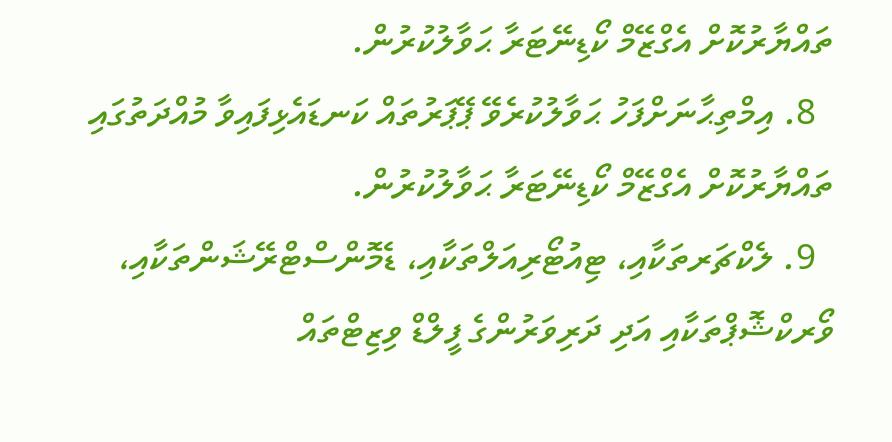ތައްޔާރުކޮށް އެގްޒޭމް ކޯޑިނޭޓަރާ ޙަވާލުކުރުން.
  8. އިމްތިޙާނަށްފަހު ޙަވާލުކުރެވޭ ޕޭޕަރުތައް ކަނޑައެޅިފައިވާ މުއްދަތުގައި ތައްޔާރުކޮށް އެގްޒޭމް ކޯޑިނޭޓަރާ ޙަވާލުކުރުން.
  9. ލެކްޗަރތަކާއި، ޓިއުޓޯރިއަލްތަކާއި، ޑެމޮންސްޓްރޭޝަންތަކާއި، ވޯރކްޝޮޕްތަކާއި އަދި ދަރިވަރުންގެ ފީލްޑް ވިޒިޓްތައް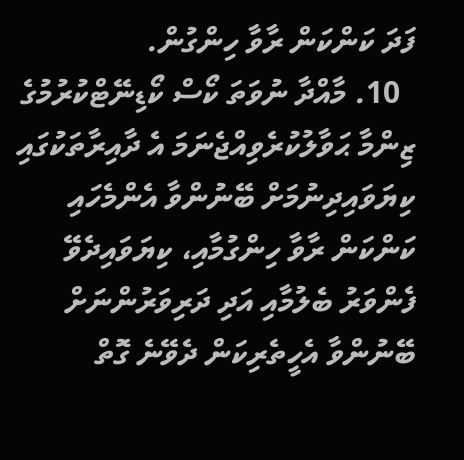ފަދަ ކަންކަން ރާވާ ހިންގުން.
  10. މާއްދާ ނުވަތަ ކޯސް ކޯޑިނޭޓްކުރުމުގެ ޒިންމާ ޙަވާލުކުރެވިއްޖެނަމަ އެ ދާއިރާތަކުގައި ކިޔަވައިދިނުމަށް ބޭނުންވާ އެންމެހައި ކަންކަން ރާވާ ހިންގުމާއި، ކިޔަވައިދެވޭ ފެންވަރު ބެލުމާއި އަދި ދަރިވަރުންނަށް ބޭނުންވާ އެހީތެރިކަން ދެވޭނެ ގޮތް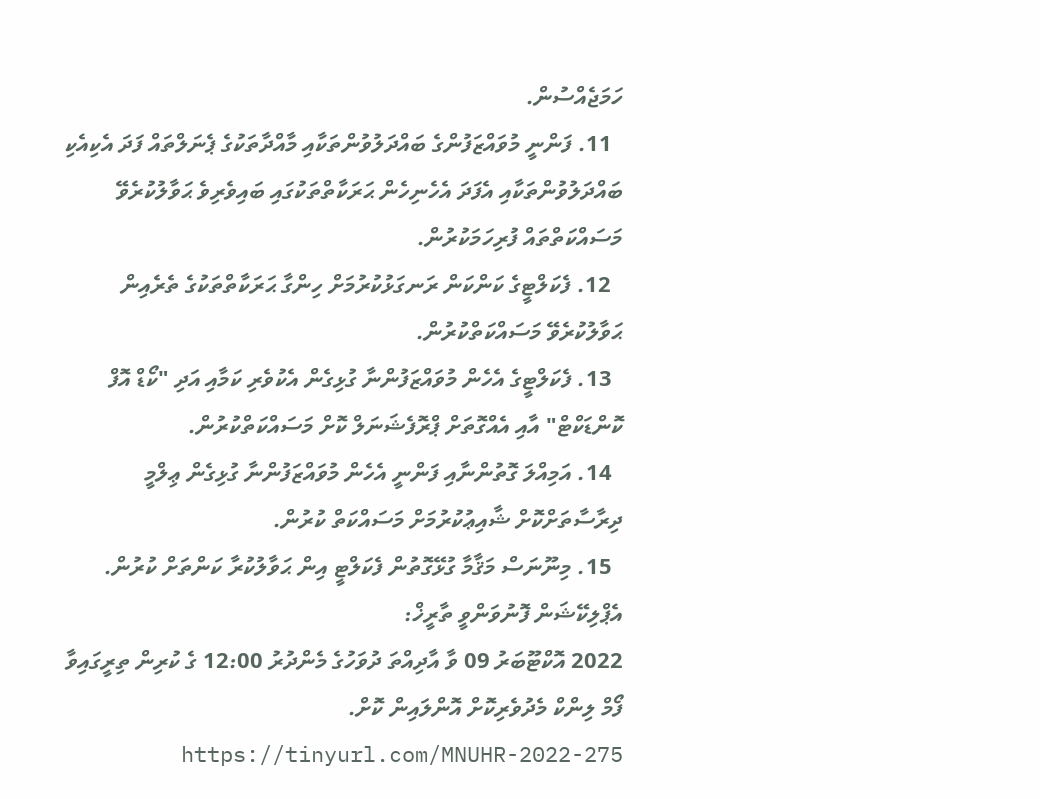ހަމަޖެއްސުން.
  11. ފަންނީ މުވައްޒަފުންގެ ބައްދަލުވުންތަކާއި މާއްދާތަކުގެ ޕެނަލްތައް ފަދަ އެކިއެކި ބައްދަލުވުންތަކާއި އެފަދަ އެހެނިހެން ޙަރަކާތްތަކުގައި ބައިވެރިވެ ޙަވާލުކުރެވޭ މަސައްކަތްތައް ފުރިހަމަކުރުން.
  12. ފެކަލްޓީގެ ކަންކަން ރަނގަޅުކުރުމަށް ހިންގާ ޙަރަކާތްތަކުގެ ތެރެއިން ޙަވާލުކުރެވޭ މަސައްކަތްކުރުން.
  13. ފެކަލްޓީގެ އެހެން މުވައްޒަފުންނާ ގުޅިގެން އެކުވެރި ކަމާއި އަދި "ކޯޑް އޮފް ކޮންޑަކްޓް" އާއި އެއްގޮތަށް ޕްރޮފެޝަނަލް ކޮށް މަސައްކަތްކުރުން.
  14. އަމިއްލަ ގޮތުންނާއި ފަންނީ އެހެން މުވައްޒަފުންނާ ގުޅިގެން ޢިލްމީ ދިރާސާތަށްކޮށް ޝާއިޢުކުރުމަށް މަސައްކަތް ކުރުން.
  15. މިނޫނަސް މަޤާމާ ގުޅޭގޮތުން ފެކަލްޓީ އިން ޙަވާލުކުރާ ކަންތަށް ކުރުން.
އެޕްލިކޭޝަން ފޮނުވަންވީ ތާރީޚް:
2022 އޮކްޓޫބަރު 09 ވާ އާދިއްތަ ދުވަހުގެ މެންދުރު 12:00 ގެ ކުރިން ތިރީގައިވާ ފޯމް ލިންކް މެދުވެރިކޮށް އޮންލައިން ކޮށް. https://tinyurl.com/MNUHR-2022-275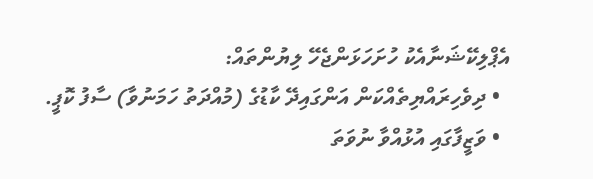އެޕްލިކޭޝަނާއެކު ހުށަހަޅަންޖެހޭ ލިޔުންތައް:
  • ދިވެހިރައްޔިތެއްކަން އަންގައިދޭ ކާޑުގެ (މުއްދަތު ހަމަނުވާ) ސާފު ކޮޕީ.
  • ވަޒީފާގައި އުޅުއްވާ ނުވަތަ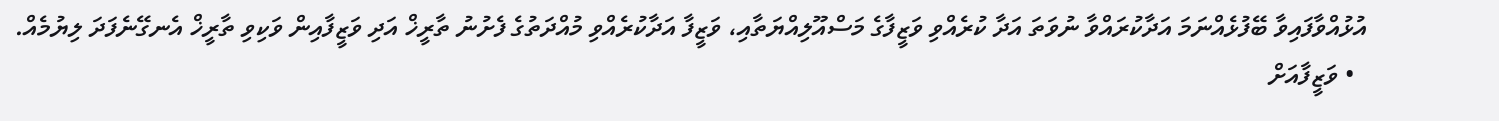އުޅުއްވާފައިވާ ބޭފުޅެއްނަމަ އަދާކުރައްވާ ނުވަތަ އަދާ ކުރެއްވި ވަޒީފާގެ މަސްއޫލިއްޔަތާއި، ވަޒީފާ އަދާކުރެއްވި މުއްދަތުގެ ފެށުނު ތާރީޚް އަދި ވަޒީފާއިން ވަކިވި ތާރީޚް އެނގޭނެފަދަ ލިޔުމެއް.
  • ވަޒީފާއަށް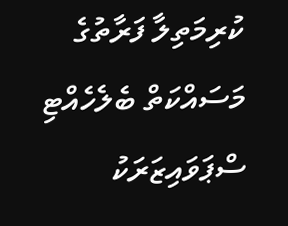ކުރިމަތިލާ ފަރާތުގެ މަސައްކަތް ބެލެހެއްޓި ސްޕަވައިޒަރަކު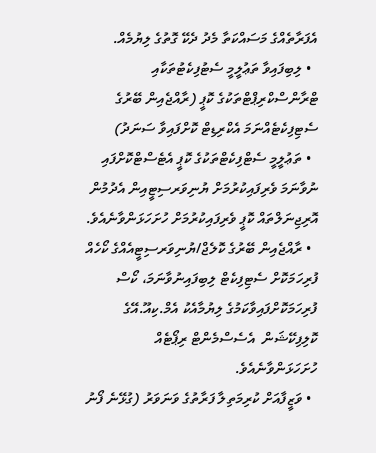އެފަރާތެއްގެ މަސައްކަތާ މެދު ދެކޭ ގޮތުގެ ލިޔުމެއް.
  • ލިބިފައިވާ ތަޢުލީމީ ސެޓުފިކެޓުތަކާއި ޓްރާންސްކްރިޕްޓްތަކުގެ ކޮޕީ (ރާއްޖެއިން ބޭރުގެ ސެޓިފިކެޓެއްނަމަ އެކްރިޑިޓް ކޮށްފައިވާ ސަނަދު)
  • ތަޢުލީމީ ސެޓްފިކެޓްތަކުގެ ކޮޕީ އެޓެސްޓްކޮށްފައި ނުވާނަމަ ވެރިފައިކުރުމަށް ޔުނިވަރސިޓީއިން އެދުމުން އޮރިޖިނަލްތައް ކޮޕީ ވެރިފައިކުރުމަށް ހުށަހަޅަންވާނެއެވެ.
  • ރާއްޖެއިން ބޭރުގެ ކޮލެޖް/ޔުނިވަރސިޓީއެއްގެ ކޯހެއް ފުރިހަމަކޮށް ސެޓިފިކެޓް ލިބިފައިނުވާނަމަ، ކޯސް ފުރިހަމަކޮށްފައިވާކަމުގެ ލިޔުމާއެކު އެމް.ކިއޫ.އޭގެ ކޮލިފިކޭޝަން  އެސެސްމެންޓް ރިޕޯޓެއް ހުށަހަޅަންވާނެއެވެ.
  • ވަޒީފާއަށް ކުރިމަތިލާ ފަރާތުގެ ވަނަވަރު (ގުޅޭނެ ފޯނު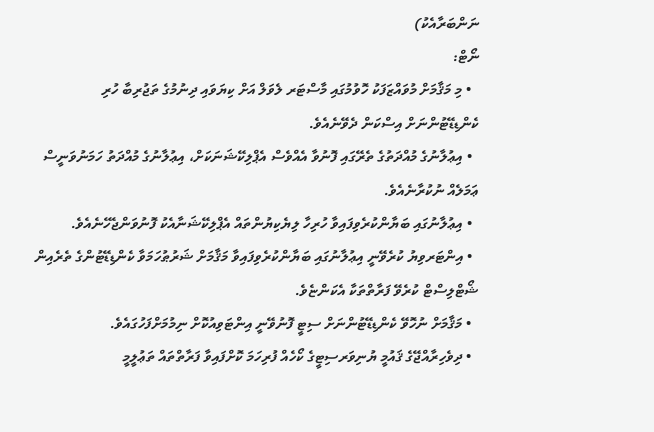ނަންބަރާއެކު)
ނޯޓް:
  • މި މަޤާމަށް މުވައްޒަފަކު ހޮވުމުގައި މާސްޓަރ ލެވަލް އަށް ކިޔަވައި ދިނުމުގެ ތަޖުރިބާ ހުރި ކެންޑިޑޭޓުންނަށް އިސްކަން ދެވޭނެއެވެ.
  • އިޢުލާނުގެ މުއްދަތުގެ ތެރޭގައި ފޮނުވާ އެއްވެސް އެޕްލިކޭޝަނަކަށް، އިޢުލާނުގެ މުއްދަތު ހަމަނުވަނީސް ޢަމަލެއް ނުކުރާނެއެވެ.
  • އިޢުލާނުގައި ބަޔާންކުރެވިފައިވާ ހުރިހާ ލިޔެކިޔުންތައް އެޕްލިކޭޝަނާއެކު ފޮނުވަންޖެހޭނެއެވެ.
  • އިންޓަރވިޔު ކުރެވޭނީ އިޢުލާނުގައި ބަޔާންކުރެވިފައިވާ މަޤާމަށް ޝަރުޠުހަމަވާ ކެންޑިޑޭޓުންގެ ތެރެއިން ޝޯޓްލިސްޓް ކުރެވޭ ފަރާތްތަކާ އެކަންޏެވެ.
  • މަޤާމަށް ނުހޮވޭ ކެންޑިޑޭޓުންނަށް ސިޓީ ފޮނުވޭނީ އިންޓަވިއުކޮށް ނިމުމަށްފަހުގައެވެ.
  • ދިވެހިރާއްޖޭގެ ޤައުމީ ޔުނިވަރސިޓީގެ ކޯހެއް ފުރިހަމަ ކޮށްފައިވާ ފަރާތްތައް ތަޢުލީމީ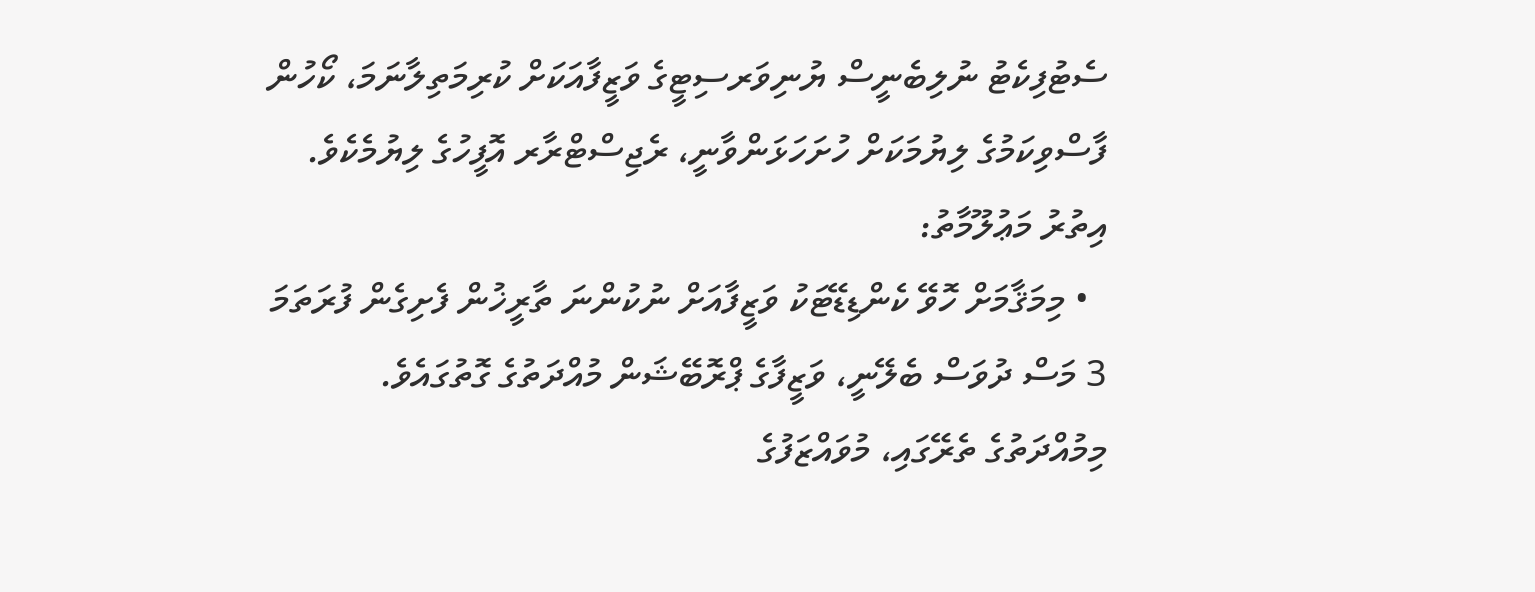ސެޓުފިކެޓު ނުލިބެނީސް ޔުނިވަރސިޓީގެ ވަޒީފާއަކަށް ކުރިމަތިލާނަމަ، ކޯހުން ފާސްވިކަމުގެ ލިޔުމަކަށް ހުށަހަޅަންވާނީ، ރެޖިސްޓްރާރ އޮފީހުގެ ލިޔުމެކެވެ.
އިތުރު މަޢުލޫމާތު:
  • މިމަޤާމަށް ހޮވޭ ކެންޑިޑޭޓަކު ވަޒީފާއަށް ނުކުންނަ ތާރީޚުން ފެށިގެން ފުރަތަމަ 3 މަސް ދުވަސް ބެލޭނީ، ވަޒީފާގެ ޕްރޮބޭޝަން މުއްދަތުގެ ގޮތުގައެވެ. މިމުއްދަތުގެ ތެރޭގައި، މުވައްޒަފުގެ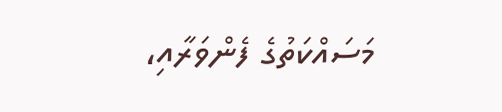މަސައްކަތުގެ ފެންވަރާއި،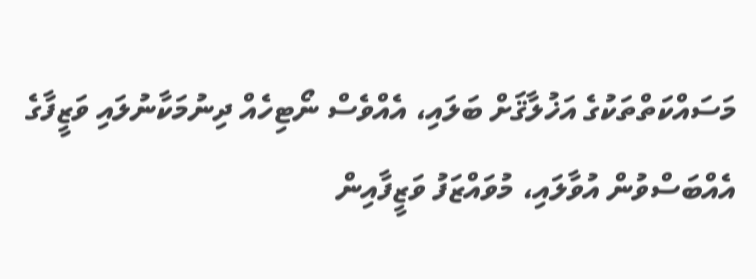މަސައްކަތްތަކުގެ އަޚުލާޤަށް ބަލައި، އެއްވެސް ނޯޓިހެއް ދިނުމަކާނުލައި ވަޒީފާގެ އެއްބަސްވުން އުވާލައި، މުވައްޒަފު ވަޒީފާއިން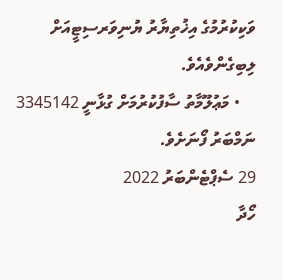ވަކިކުރުމުގެ އިޚުތިޔާރު ޔުނިވަރސިޓީއަށް ލިބިގެންވެއެވެ.
    • މަޢުލޫމާތު ސާފުކުރުމަށް ގުޅާނީ 3345142 ނަމްބަރު ފޯނަށެވެ.
29 ސެޕްޓެންބަރު 2022
ހޯދާ